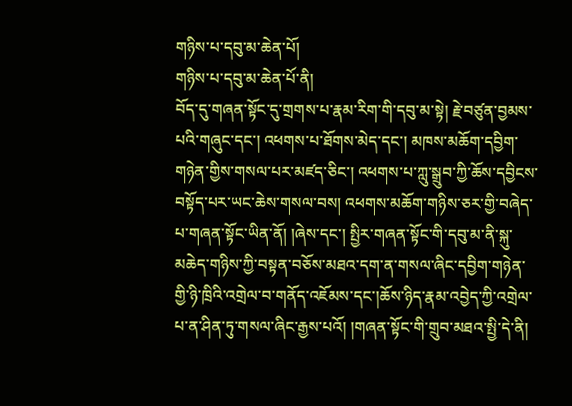གཉིས་པ་དབུ་མ་ཆེན་པོ།
གཉིས་པ་དབུ་མ་ཆེན་པོ་ནི།
བོད་དུ་གཞན་སྟོང་དུ་གྲགས་པ་རྣམ་རིག་གི་དབུ་མ་སྟེ། རྗེ་བཙུན་བྱམས་པའི་གཞུང་དང་། འཕགས་པ་ཐོགས་མེད་དང་། མཁས་མཆོག་དབྱིག་གཉེན་གྱིས་གསལ་པར་མཛད་ཅིང་། འཕགས་པ་ཀླུ་སྒྲུབ་ཀྱི་ཆོས་དབྱིངས་བསྟོད་པར་ཡང་ཆེས་གསལ་བས། འཕགས་མཆོག་གཉིས་ཅར་གྱི་བཞེད་པ་གཞན་སྟོང་ཡིན་ནོ། །ཞེས་དང་། སྤྱིར་གཞན་སྟོང་གི་དབུ་མ་ནི་སྐུ་མཆེད་གཉིས་ཀྱི་བསྟན་བཅོས་མཐའ་དག་ན་གསལ་ཞིང་དབྱིག་གཉེན་གྱི་ཉི་ཁྲིའི་འགྲེལ་བ་གནོད་འཇོམས་དང་།ཆོས་ཉིད་རྣམ་འབྱེད་ཀྱི་འགྲེལ་པ་ན་ཤིན་ཏུ་གསལ་ཞིང་རྒྱས་པའོ། །གཞན་སྟོང་གི་གྲུབ་མཐའ་སྤྱི་དེ་ནི།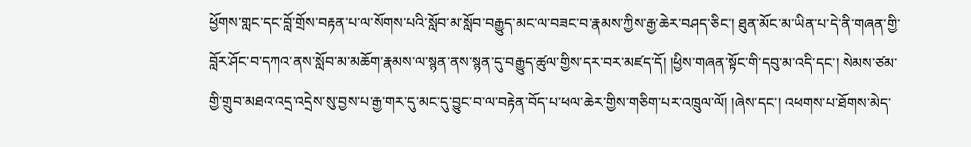ཕྱོགས་གླང་དང་བློ་གྲོས་བརྟན་པ་ལ་སོགས་པའི་སློབ་མ་སློབ་བརྒྱུད་མང་ལ་བཟང་བ་རྣམས་ཀྱིས་རྒྱ་ཆེར་བཤད་ཅིང་། ཐུན་མོང་མ་ཡིན་པ་དེ་ནི་གཞན་གྱི་བློར་ཤོང་བ་དཀའ་ནས་སློབ་མ་མཆོག་རྣམས་ལ་སྙན་ནས་སྙན་དུ་བརྒྱུད་ཚུལ་གྱིས་དར་བར་མཛད་དོ། །ཕྱིས་གཞན་སྟོང་གི་དབུ་མ་འདི་དང་། སེམས་ཙམ་གྱི་གྲུབ་མཐའ་འདྲ་འདྲེས་སུ་བྱས་པ་རྒྱ་གར་དུ་མང་དུ་བྱུང་བ་ལ་བརྟེན་བོད་པ་ཕལ་ཆེར་གྱིས་གཅིག་པར་འཁྲུལ་ལོ། །ཞེས་དང་། འཕགས་པ་ཐོགས་མེད་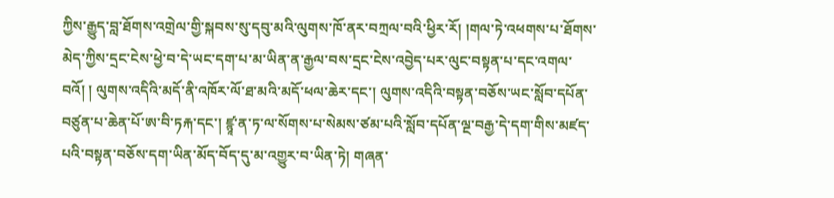ཀྱིས་རྒྱུད་བླ་ཐོགས་འགྲེལ་གྱི་སྐབས་སུ་དབུ་མའི་ལུགས་ཁོ་ནར་བཀྲལ་བའི་ཕྱིར་རོ། །གལ་ཏེ་འཕགས་པ་ཐོགས་མེད་ཀྱིས་དྲང་ངེས་ཕྱེ་བ་དེ་ཡང་དག་པ་མ་ཡིན་ན་རྒྱལ་བས་དྲང་ངེས་འབྱེད་པར་ལུང་བསྟན་པ་དང་འགལ་བའོ། ། ལུགས་འདིའི་མདོ་ནི་འཁོར་ལོ་ཐ་མའི་མདོ་ཕལ་ཆེར་དང་། ལུགས་འདིའི་བསྟན་བཅོས་ཡང་སློབ་དཔོན་བཙུན་པ་ཆེན་པོ་ཨ་བི་ཏརྐ་དང་། ཛྙཱ་ན་ཏ་ལ་སོགས་པ་སེམས་ཙམ་པའི་སློབ་དཔོན་ལྔ་བརྒྱ་དེ་དག་གིས་མཛད་པའི་བསྟན་བཅོས་དག་ཡིན་མོད་བོད་དུ་མ་འགྱུར་བ་ཡིན་ཏེ། གཞན་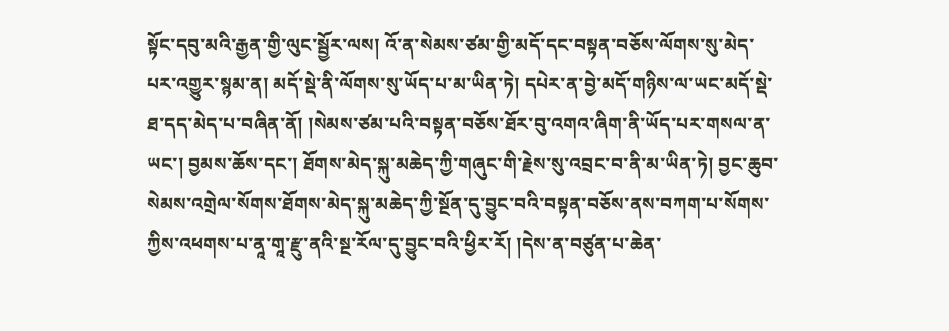སྟོང་དབུ་མའི་རྒྱན་གྱི་ལུང་སྦྱོར་ལས། འོ་ན་སེམས་ཙམ་གྱི་མདོ་དང་བསྟན་བཅོས་ལོགས་སུ་མེད་པར་འགྱུར་སྙམ་ན། མདོ་སྡེ་ནི་ལོགས་སུ་ཡོད་པ་མ་ཡིན་ཏེ། དཔེར་ན་བྱེ་མདོ་གཉིས་ལ་ཡང་མདོ་སྡེ་ཐ་དད་མེད་པ་བཞིན་ནོ། །སེམས་ཙམ་པའི་བསྟན་བཅོས་ཐོར་བུ་འགའ་ཞིག་ནི་ཡོད་པར་གསལ་ན་ཡང་། བྱམས་ཆོས་དང་། ཐོགས་མེད་སྐུ་མཆེད་ཀྱི་གཞུང་གི་རྗེས་སུ་འབྲང་བ་ནི་མ་ཡིན་ཏེ། བྱང་ཆུབ་སེམས་འགྲེལ་སོགས་ཐོགས་མེད་སྐུ་མཆེད་ཀྱི་སྔོན་དུ་བྱུང་བའི་བསྟན་བཅོས་ནས་བཀག་པ་སོགས་ཀྱིས་འཕགས་པ་ནཱ་གཱ་རྫུ་ནའི་སྔ་རོལ་དུ་བྱུང་བའི་ཕྱིར་རོ། །དེས་ན་བཙུན་པ་ཆེན་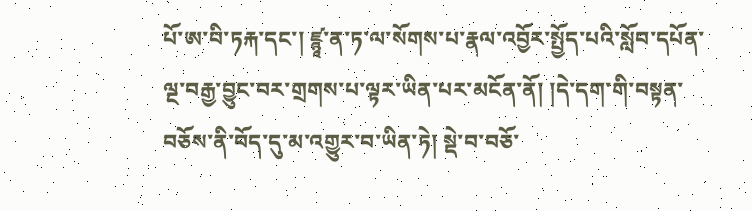པོ་ཨ་བི་ཏརྐ་དང་། ཛྙཱ་ན་ཏ་ལ་སོགས་པ་རྣལ་འབྱོར་སྤྱོད་པའི་སློབ་དཔོན་ལྔ་བརྒྱ་བྱུང་བར་གྲགས་པ་ལྟར་ཡིན་པར་མངོན་ནོ། །དེ་དག་གི་བསྟན་བཅོས་ནི་བོད་དུ་མ་འགྱུར་བ་ཡིན་ཏེ། སྡེ་བ་བཅོ་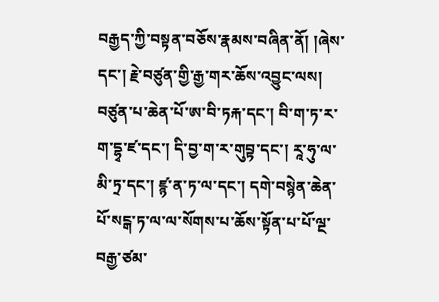བརྒྱད་ཀྱི་བསྟན་བཅོས་རྣམས་བཞིན་ནོ། །ཞེས་དང་། རྗེ་བཙུན་གྱི་རྒྱ་གར་ཆོས་འབྱུང་ལས། བཙུན་པ་ཆེན་པོ་ཨ་བི་ཏརྐ་དང་། བི་ག་ཏ་ར་ག་དྷྭ་ཛ་དང་། དི་བྱ་ག་ར་གུབྟ་དང་། རཱ་ཧུ་ལ་མི་ཏྲ་དང་། ཛྙ་ན་ཏ་ལ་དང་། དགེ་བསྙེན་ཆེན་པོ་སངྒ་ཏ་ལ་ལ་སོགས་པ་ཆོས་སྟོན་པ་པོ་ལྔ་བརྒྱ་ཙམ་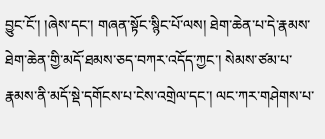བྱུང་ངོ་། །ཞེས་དང་། གཞན་སྟོང་སྙིང་པོ་ལས། ཐེག་ཆེན་པ་དེ་རྣམས་ཐེག་ཆེན་གྱི་མདོ་ཐམས་ཅད་བཀར་འདོད་ཀྱང་། སེམས་ཙམ་པ་རྣམས་ནི་མདོ་སྡེ་དགོངས་པ་ངེས་འགྲེལ་དང་། ལང་ཀར་གཤེགས་པ་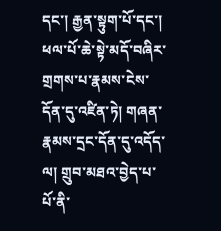དང་། རྒྱན་སྟུག་པོ་དང་། ཕལ་པོ་ཆེ་སྟེ་མདོ་བཞིར་གྲགས་པ་རྣམས་ངེས་དོན་དུ་འཛིན་ཏེ། གཞན་རྣམས་དྲང་དོན་དུ་འདོད་ལ། གྲུབ་མཐའ་བྱེད་པ་པོ་ནི་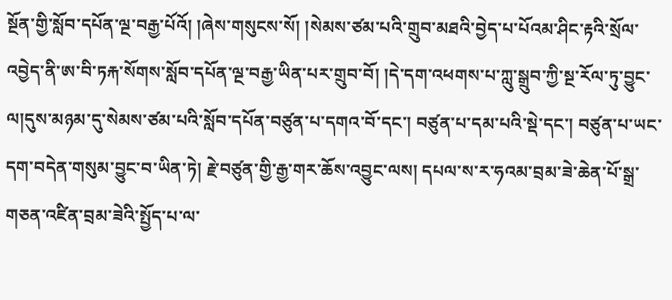སྔོན་གྱི་སློབ་དཔོན་ལྔ་བརྒྱ་པོའོ། །ཞེས་གསུངས་སོ། །སེམས་ཙམ་པའི་གྲུབ་མཐའི་བྱེད་པ་པོའམ་ཤིང་རྟའི་སྲོལ་འབྱེད་ནི་ཨ་བི་ཏརྐ་སོགས་སློབ་དཔོན་ལྔ་བརྒྱ་ཡིན་པར་གྲུབ་བོ། །དེ་དག་འཕགས་པ་ཀླུ་སྒྲུབ་ཀྱི་སྔ་རོལ་ཏུ་བྱུང་ལ།དུས་མཉམ་དུ་སེམས་ཙམ་པའི་སློབ་དཔོན་བཙུན་པ་དགའ་བོ་དང་། བཙུན་པ་དམ་པའི་སྡེ་དང་། བཙུན་པ་ཡང་དག་བདེན་གསུམ་བྱུང་བ་ཡིན་ཏེ། རྗེ་བཙུན་གྱི་རྒྱ་གར་ཆོས་འབྱུང་ལས། དཔལ་ས་ར་ཧའམ་བྲམ་ཟེ་ཆེན་པོ་སྒྲ་གཅན་འཛིན་བྲམ་ཟེའི་སྤྱོད་པ་ལ་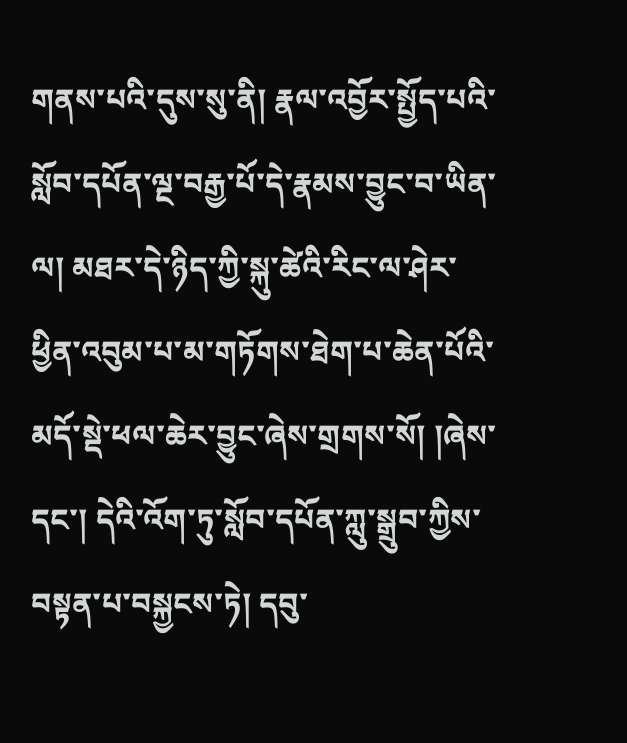གནས་པའི་དུས་སུ་ནི། རྣལ་འབྱོར་སྤྱོད་པའི་སློབ་དཔོན་ལྔ་བརྒྱ་པོ་དེ་རྣམས་བྱུང་བ་ཡིན་ལ། མཐར་དེ་ཉིད་ཀྱི་སྐུ་ཚེའི་རིང་ལ་ཤེར་ཕྱིན་འབུམ་པ་མ་གཏོགས་ཐེག་པ་ཆེན་པོའི་མདོ་སྡེ་ཕལ་ཆེར་བྱུང་ཞེས་གྲགས་སོ། །ཞེས་དང་། དེའི་འོག་ཏུ་སློབ་དཔོན་ཀླུ་སྒྲུབ་ཀྱིས་བསྟན་པ་བསྐྱངས་ཏེ། དབུ་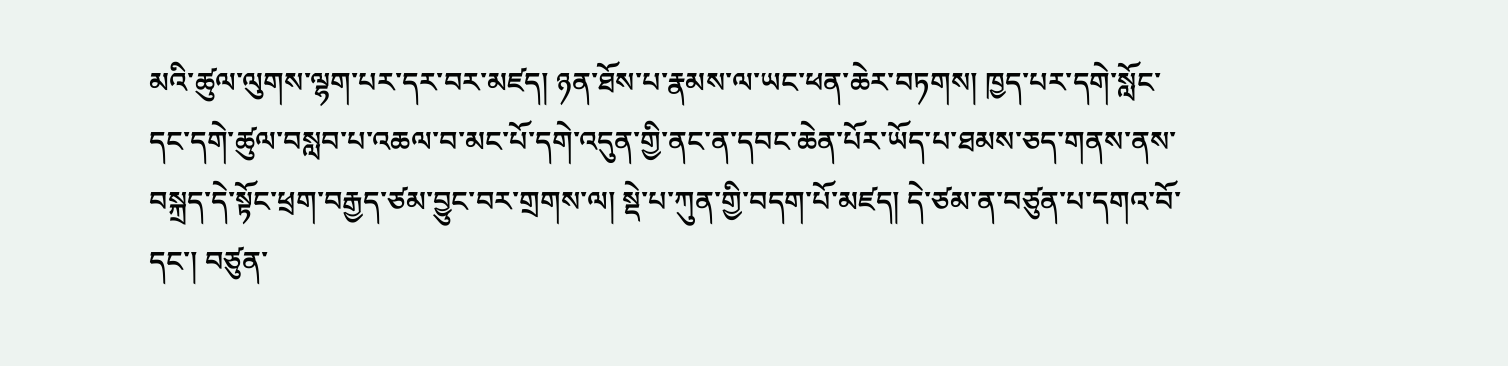མའི་ཚུལ་ལུགས་ལྷག་པར་དར་བར་མཛད། ཉན་ཐོས་པ་རྣམས་ལ་ཡང་ཕན་ཆེར་བཏགས། ཁྱད་པར་དགེ་སློང་དང་དགེ་ཚུལ་བསླབ་པ་འཆལ་བ་མང་པོ་དགེ་འདུན་གྱི་ནང་ན་དབང་ཆེན་པོར་ཡོད་པ་ཐམས་ཅད་གནས་ནས་བསྐྲད་དེ་སྟོང་ཕྲག་བརྒྱད་ཙམ་བྱུང་བར་གྲགས་ལ། སྡེ་པ་ཀུན་གྱི་བདག་པོ་མཛད། དེ་ཙམ་ན་བཙུན་པ་དགའ་བོ་དང་། བཙུན་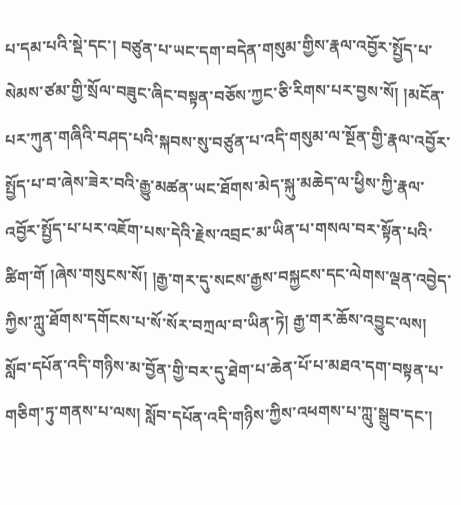པ་དམ་པའི་སྡེ་དང་། བཙུན་པ་ཡང་དག་བདེན་གསུམ་གྱིས་རྣལ་འབྱོར་སྤྱོད་པ་སེམས་ཙམ་གྱི་སྲོལ་བཟུང་ཞིང་བསྟན་བཅོས་ཀྱང་ཅི་རིགས་པར་བྱས་སོ། །མངོན་པར་ཀུན་གཞིའི་བཤད་པའི་སྐབས་སུ་བཙུན་པ་འདི་གསུམ་ལ་སྔོན་གྱི་རྣལ་འབྱོར་སྤྱོད་པ་བ་ཞེས་ཟེར་བའི་རྒྱུ་མཚན་ཡང་ཐོགས་མེད་སྐུ་མཆེད་ལ་ཕྱིས་ཀྱི་རྣལ་འབྱོར་སྤྱོད་པ་པར་འཇོག་པས་དེའི་རྗེས་འབྲང་མ་ཡིན་པ་གསལ་བར་སྟོན་པའི་ཚིག་གོ །ཞེས་གསུངས་སོ། །རྒྱ་གར་དུ་སངས་རྒྱས་བསྐྱངས་དང་ལེགས་ལྡན་འབྱེད་ཀྱིས་ཀླུ་ཐོགས་དགོངས་པ་སོ་སོར་བཀྲལ་བ་ཡིན་ཏེ། རྒྱ་གར་ཆོས་འབྱུང་ལས། སློབ་དཔོན་འདི་གཉིས་མ་བྱོན་གྱི་བར་དུ་ཐེག་པ་ཆེན་པོ་པ་མཐའ་དག་བསྟན་པ་གཅིག་ཏུ་གནས་པ་ལས། སློབ་དཔོན་འདི་གཉིས་ཀྱིས་འཕགས་པ་ཀླུ་སྒྲུབ་དང་།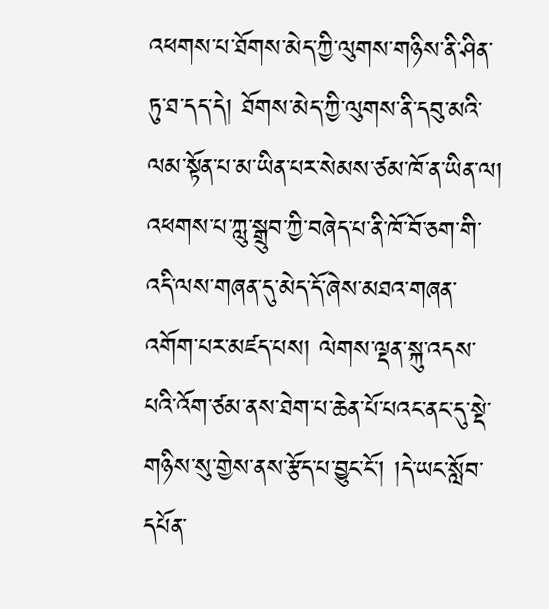འཕགས་པ་ཐོགས་མེད་ཀྱི་ལུགས་གཉིས་ནི་ཤིན་ཏུ་ཐ་དད་དེ། ཐོགས་མེད་ཀྱི་ལུགས་ནི་དབུ་མའི་ལམ་སྟོན་པ་མ་ཡིན་པར་སེམས་ཙམ་ཁོ་ན་ཡིན་ལ། འཕགས་པ་ཀླུ་སྒྲུབ་ཀྱི་བཞེད་པ་ནི་ཁོ་བོ་ཅག་གི་འདི་ལས་གཞན་དུ་མེད་དོ་ཞེས་མཐའ་གཞན་འགོག་པར་མཛད་པས། ལེགས་ལྡན་སྐུ་འདས་པའི་འོག་ཙམ་ནས་ཐེག་པ་ཆེན་པོ་པའང་ནང་དུ་སྡེ་གཉིས་སུ་གྱེས་ནས་རྩོད་པ་བྱུང་ངོ་། །དེ་ཡང་སློབ་དཔོན་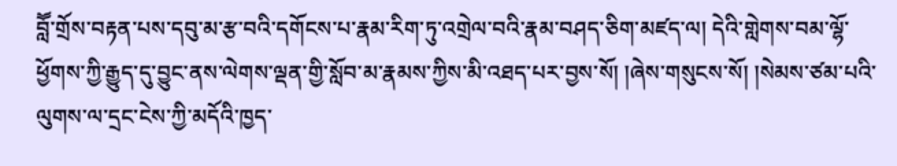བླཽ་གྲོས་བརྟན་པས་དབུ་མ་རྩ་བའི་དགོངས་པ་རྣམ་རིག་ཏུ་འགྲེལ་བའི་རྣམ་བཤད་ཅིག་མཛད་ལ། དེའི་གླེགས་བམ་ལྷོ་ཕྱོགས་ཀྱི་རྒྱུད་དུ་བྱུང་ནས་ལེགས་ལྡན་གྱི་སློབ་མ་རྣམས་ཀྱིས་མི་འཐད་པར་བྱས་སོ། །ཞེས་གསུངས་སོ། །སེམས་ཙམ་པའི་ལུགས་ལ་དྲང་ངེས་ཀྱི་མདོའི་ཁྱད་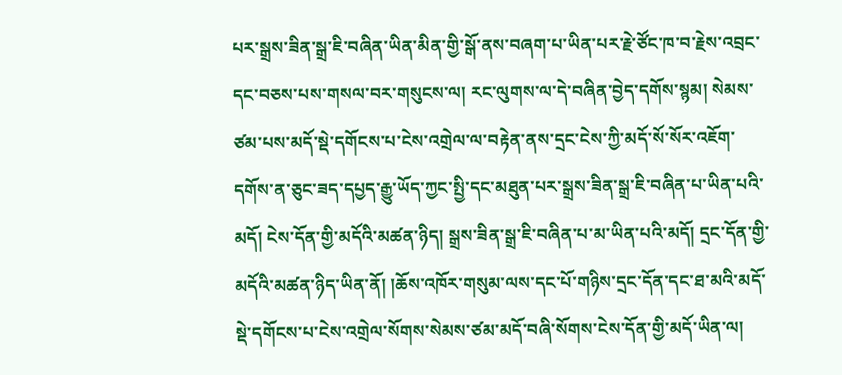པར་སྒྲས་ཟིན་སྒྲ་ཇི་བཞིན་ཡིན་མིན་གྱི་སྒོ་ནས་བཞག་པ་ཡིན་པར་རྗེ་ཙོང་ཁ་བ་རྗེས་འབྲང་དང་བཅས་པས་གསལ་བར་གསུངས་ལ། རང་ལུགས་ལ་དེ་བཞིན་བྱེད་དགོས་སྙམ། སེམས་ཙམ་པས་མདོ་སྡེ་དགོངས་པ་ངེས་འགྲེལ་ལ་བརྟེན་ནས་དྲང་ངེས་ཀྱི་མདོ་སོ་སོར་འཇོག་དགོས་ན་ཅུང་ཟད་དཔྱད་རྒྱུ་ཡོད་ཀྱང་སྤྱི་དང་མཐུན་པར་སྒྲས་ཟིན་སྒྲ་ཇི་བཞིན་པ་ཡིན་པའི་མདོ། ངེས་དོན་གྱི་མདོའི་མཚན་ཉིད། སྒྲས་ཟིན་སྒྲ་ཇི་བཞིན་པ་མ་ཡིན་པའི་མདོ། དྲང་དོན་གྱི་མདོའི་མཚན་ཉིད་ཡིན་ནོ། །ཆོས་འཁོར་གསུམ་ལས་དང་པོ་གཉིས་དྲང་དོན་དང་ཐ་མའི་མདོ་སྡེ་དགོངས་པ་ངེས་འགྲེལ་སོགས་སེམས་ཙམ་མདོ་བཞི་སོགས་ངེས་དོན་གྱི་མདོ་ཡིན་ལ།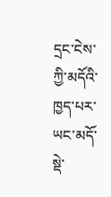དྲང་ངེས་ཀྱི་མདོའི་ཁྱད་པར་ཡང་མདོ་སྡེ་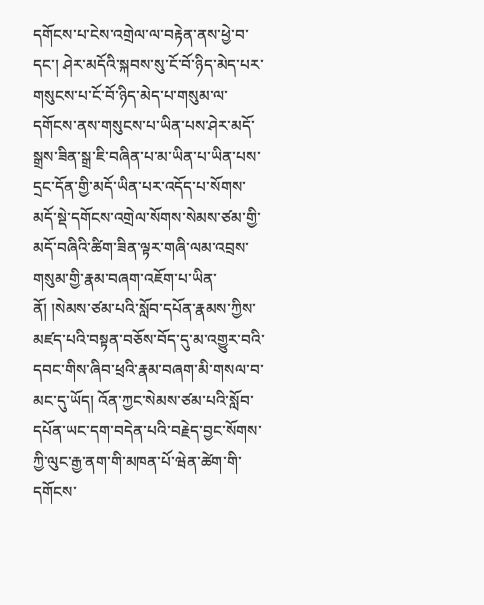དགོངས་པ་ངེས་འགྲེལ་ལ་བརྟེན་ནས་ཕྱེ་བ་དང་། ཤེར་མདོའི་སྐབས་སུ་ངོ་བོ་ཉིད་མེད་པར་གསུངས་པ་ངོ་བོ་ཉིད་མེད་པ་གསུམ་ལ་དགོངས་ནས་གསུངས་པ་ཡིན་པས་ཤེར་མདོ་སྒྲས་ཟིན་སྒྲ་ཇི་བཞིན་པ་མ་ཡིན་པ་ཡིན་པས་དྲང་དོན་གྱི་མདོ་ཡིན་པར་འདོད་པ་སོགས་མདོ་སྡེ་དགོངས་འགྲེལ་སོགས་སེམས་ཙམ་གྱི་མདོ་བཞིའི་ཚིག་ཟིན་ལྟར་གཞི་ལམ་འབྲས་གསུམ་གྱི་རྣམ་བཞག་འཇོག་པ་ཡིན་ནོ། །སེམས་ཙམ་པའི་སློབ་དཔོན་རྣམས་ཀྱིས་མཛད་པའི་བསྟན་བཅོས་བོད་དུ་མ་འགྱུར་བའི་དབང་གིས་ཞིབ་ཕྲའི་རྣམ་བཞག་མི་གསལ་བ་མང་དུ་ཡོད། འོན་ཀྱང་སེམས་ཙམ་པའི་སློབ་དཔོན་ཡང་དག་བདེན་པའི་བརྗེད་བྱང་སོགས་ཀྱི་ལུང་རྒྱ་ནག་གི་མཁན་པོ་ཝེན་ཚེག་གི་དགོངས་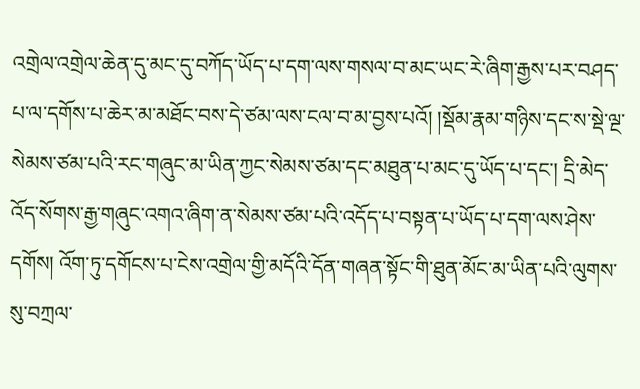འགྲེལ་འགྲེལ་ཆེན་དུ་མང་དུ་བཀོད་ཡོད་པ་དག་ལས་གསལ་བ་མང་ཡང་རེ་ཞིག་རྒྱས་པར་བཤད་པ་ལ་དགོས་པ་ཆེར་མ་མཐོང་བས་དེ་ཙམ་ལས་ངལ་བ་མ་བྱས་པའོ། །སྡོམ་རྣམ་གཉིས་དང་ས་སྡེ་ལྔ་སེམས་ཙམ་པའི་རང་གཞུང་མ་ཡིན་ཀྱང་སེམས་ཙམ་དང་མཐུན་པ་མང་དུ་ཡོད་པ་དང་། དྲི་མེད་འོད་སོགས་རྒྱ་གཞུང་འགའ་ཞིག་ན་སེམས་ཙམ་པའི་འདོད་པ་བསྟན་པ་ཡོད་པ་དག་ལས་ཤེས་དགོས། འོག་ཏུ་དགོངས་པ་ངེས་འགྲེལ་གྱི་མདོའི་དོན་གཞན་སྟོང་གི་ཐུན་མོང་མ་ཡིན་པའི་ལུགས་སུ་བཀྲལ་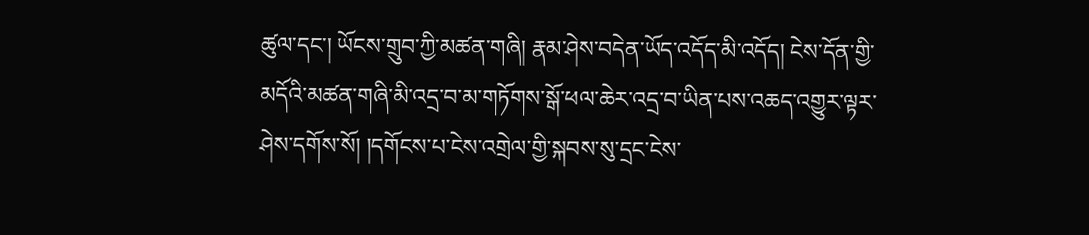ཚུལ་དང་། ཡོངས་གྲུབ་ཀྱི་མཚན་གཞི། རྣམ་ཤེས་བདེན་ཡོད་འདོད་མི་འདོད། ངེས་དོན་གྱི་མདོའི་མཚན་གཞི་མི་འདྲ་བ་མ་གཏོགས་སྒོ་ཕལ་ཆེར་འདྲ་བ་ཡིན་པས་འཆད་འགྱུར་ལྟར་ཤེས་དགོས་སོ། །དགོངས་པ་ངེས་འགྲེལ་གྱི་སྐབས་སུ་དྲང་ངེས་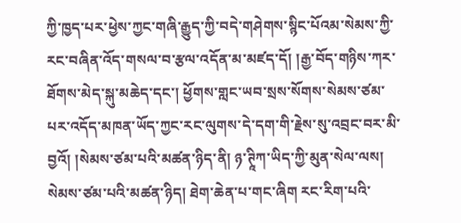ཀྱི་ཁྱད་པར་ཕྱེས་ཀྱང་གཞི་རྒྱུད་ཀྱི་བདེ་གཤེགས་སྙིང་པོའམ་སེམས་ཀྱི་རང་བཞིན་འོད་གསལ་བ་རྩལ་འདོན་མ་མཛད་དོ། །རྒྱ་བོད་གཉིས་ཀར་ཐོགས་མེད་སྐུ་མཆེད་དང་། ཕྱོགས་གླང་ཡབ་སྲས་སོགས་སེམས་ཙམ་པར་འདོད་མཁན་ཡོད་ཀྱང་རང་ལུགས་དེ་དག་གི་རྗེས་སུ་འབྲང་བར་མི་བྱའོ། །སེམས་ཙམ་པའི་མཚན་ཉིད་ནི། ཉ་ཊཱིཀ་ཡིད་ཀྱི་མུན་སེལ་ལས། སེམས་ཙམ་པའི་མཚན་ཉིད། ཐེག་ཆེན་པ་གང་ཞིག རང་རིག་པའི་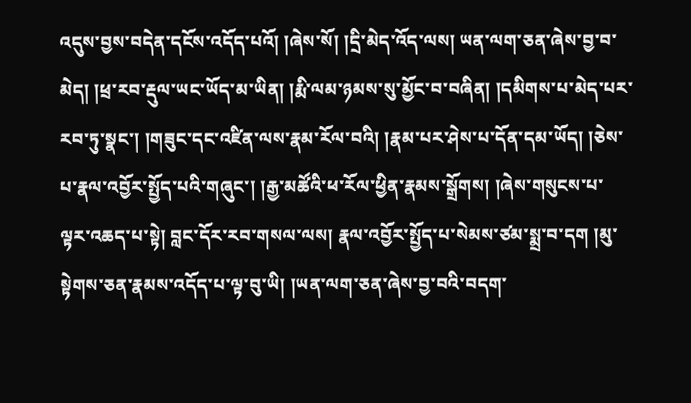འདུས་བྱས་བདེན་དངོས་འདོད་པའོ། །ཞེས་སོ། །དྲི་མེད་འོད་ལས། ཡན་ལག་ཅན་ཞེས་བྱ་བ་མེད། །ཕྲ་རབ་རྡུལ་ཡང་ཡོད་མ་ཡིན། །རྨི་ལམ་ཉམས་སུ་མྱོང་བ་བཞིན། །དམིགས་པ་མེད་པར་རབ་ཏུ་སྣང་། །གཟུང་དང་འཛིན་ལས་རྣམ་རོལ་བའི། །རྣམ་པར་ཤེས་པ་དོན་དམ་ཡོད། །ཅེས་པ་རྣལ་འབྱོར་སྤྱོད་པའི་གཞུང་། །རྒྱ་མཚོའི་ཕ་རོལ་ཕྱིན་རྣམས་སྒྲོགས། །ཞེས་གསུངས་པ་ལྟར་འཆད་པ་སྟེ། བླང་དོར་རབ་གསལ་ལས། རྣལ་འབྱོར་སྤྱོད་པ་སེམས་ཙམ་སྨྲ་བ་དག །མུ་སྟེགས་ཅན་རྣམས་འདོད་པ་ལྟ་བུ་ཡི། །ཡན་ལག་ཅན་ཞེས་བྱ་བའི་བདག་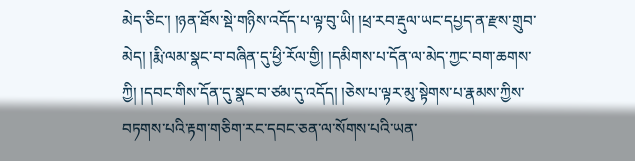མེད་ཅིང་། །ཉན་ཐོས་སྡེ་གཉིས་འདོད་པ་ལྟ་བུ་ཡི། །ཕྲ་རབ་རྡུལ་ཡང་དཔྱད་ན་རྫས་གྲུབ་མེད། །རྨི་ལམ་སྣང་བ་བཞིན་དུ་ཕྱི་རོལ་གྱི། །དམིགས་པ་དོན་ལ་མེད་ཀྱང་བག་ཆགས་ཀྱི། །དབང་གིས་དོན་དུ་སྣང་བ་ཙམ་དུ་འདོད། །ཅེས་པ་ལྟར་མུ་སྟེགས་པ་རྣམས་ཀྱིས་བཏགས་པའི་རྟག་གཅིག་རང་དབང་ཅན་ལ་སོགས་པའི་ཡན་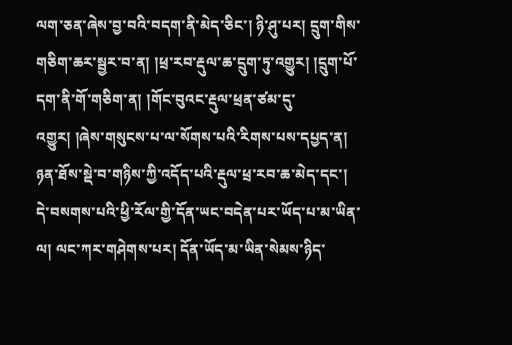ལག་ཅན་ཞེས་བྱ་བའི་བདག་ནི་མེད་ཅིང་། ཉི་ཤུ་པར། དྲུག་གིས་གཅིག་ཆར་སྦྱར་བ་ན། །ཕྲ་རབ་རྡུལ་ཆ་དྲུག་ཏུ་འགྱུར། །དྲུག་པོ་དག་ནི་གོ་གཅིག་ན། །གོང་བུའང་རྡུལ་ཕྲན་ཙམ་དུ་འགྱུར། །ཞེས་གསུངས་པ་ལ་སོགས་པའི་རིགས་པས་དཔྱད་ན། ཉན་ཐོས་སྡེ་བ་གཉིས་ཀྱི་འདོད་པའི་རྡུལ་ཕྲ་རབ་ཆ་མེད་དང་། དེ་བསགས་པའི་ཕྱི་རོལ་གྱི་དོན་ཡང་བདེན་པར་ཡོད་པ་མ་ཡིན་ལ། ལང་ཀར་གཤེགས་པར། དོན་ཡོད་མ་ཡིན་སེམས་ཉིད་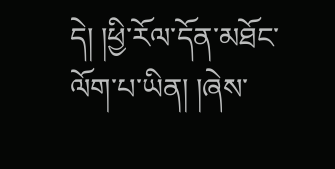དེ། །ཕྱི་རོལ་དོན་མཐོང་ལོག་པ་ཡིན། །ཞེས་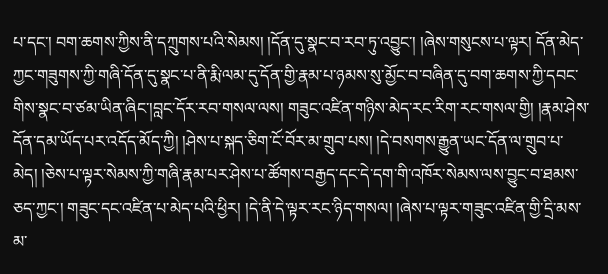པ་དང་། བག་ཆགས་ཀྱིས་ནི་དཀྲུགས་པའི་སེམས། །དོན་དུ་སྣང་བ་རབ་ཏུ་འབྱུང་། །ཞེས་གསུངས་པ་ལྟར། དོན་མེད་ཀྱང་གཟུགས་ཀྱི་གཞི་དོན་དུ་སྣང་པ་ནི་རྨི་ལམ་དུ་དོན་གྱི་རྣམ་པ་ཉམས་སུ་མྱོང་བ་བཞིན་དུ་བག་ཆགས་ཀྱི་དབང་གིས་སྣང་བ་ཙམ་ཡིན་ཞིང་།བླང་དོར་རབ་གསལ་ལས། གཟུང་འཛིན་གཉིས་མེད་རང་རིག་རང་གསལ་གྱི། །རྣམ་ཤེས་དོན་དམ་ཡོད་པར་འདོད་མོད་ཀྱི། །ཤེས་པ་སྐད་ཅིག་ངོ་བོར་མ་གྲུབ་པས། །དེ་བསགས་རྒྱུན་ཡང་དོན་ལ་གྲུབ་པ་མེད། །ཅེས་པ་ལྟར་སེམས་ཀྱི་གཞི་རྣམ་པར་ཤེས་པ་ཚོགས་བརྒྱད་དང་དེ་དག་གི་འཁོར་སེམས་ལས་བྱུང་བ་ཐམས་ཅད་ཀྱང་། གཟུང་དང་འཛིན་པ་མེད་པའི་ཕྱིར། །དེ་ནི་དེ་ལྟར་རང་ཉིད་གསལ། །ཞེས་པ་ལྟར་གཟུང་འཛིན་གྱི་དྲི་མས་མ་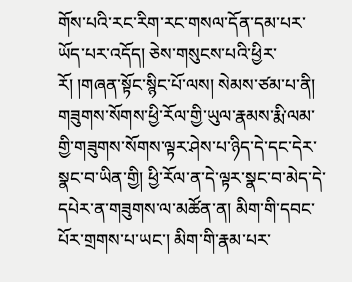གོས་པའི་རང་རིག་རང་གསལ་དོན་དམ་པར་ཡོད་པར་འདོད། ཅེས་གསུངས་པའི་ཕྱིར་རོ། །གཞན་སྟོང་སྙིང་པོ་ལས། སེམས་ཙམ་པ་ནི། གཟུགས་སོགས་ཕྱི་རོལ་གྱི་ཡུལ་རྣམས་རྨི་ལམ་གྱི་གཟུགས་སོགས་ལྟར་ཤེས་པ་ཉིད་དེ་དང་དེར་སྣང་བ་ཡིན་གྱི། ཕྱི་རོལ་ན་དེ་ལྟར་སྣང་བ་མེད་དེ་དཔེར་ན་གཟུགས་ལ་མཚོན་ན། མིག་གི་དབང་པོར་གྲགས་པ་ཡང་། མིག་གི་རྣམ་པར་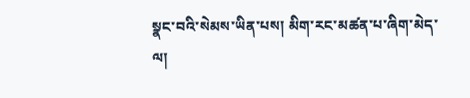སྣང་བའི་སེམས་ཡིན་པས། མིག་རང་མཚན་པ་ཞིག་མེད་ལ།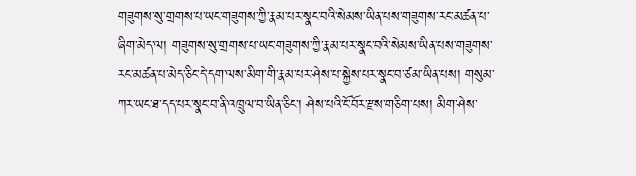གཟུགས་སུ་གྲགས་པ་ཡང་གཟུགས་ཀྱི་རྣམ་པར་སྣང་བའི་སེམས་ཡིན་པས་གཟུགས་རང་མཚན་པ་ཞིག་མེད་ལ། གཟུགས་སུ་གྲགས་པ་ཡང་གཟུགས་ཀྱི་རྣམ་པར་སྣང་བའི་སེམས་ཡིན་པས་གཟུགས་རང་མཚན་པ་མེད་ཅིང་དེ་དག་ལས་མིག་གི་རྣམ་པར་ཤེས་པ་སྐྱེས་པར་སྣང་བ་ཙམ་ཡིན་པས། གསུམ་ཀར་ཡང་ཐ་དད་པར་སྣང་བ་ནི་འཁྲུལ་བ་ཡིན་ཅིང་། ཤེས་པའི་ངོ་བོར་རྫས་གཅིག་པས། མིག་ཤེས་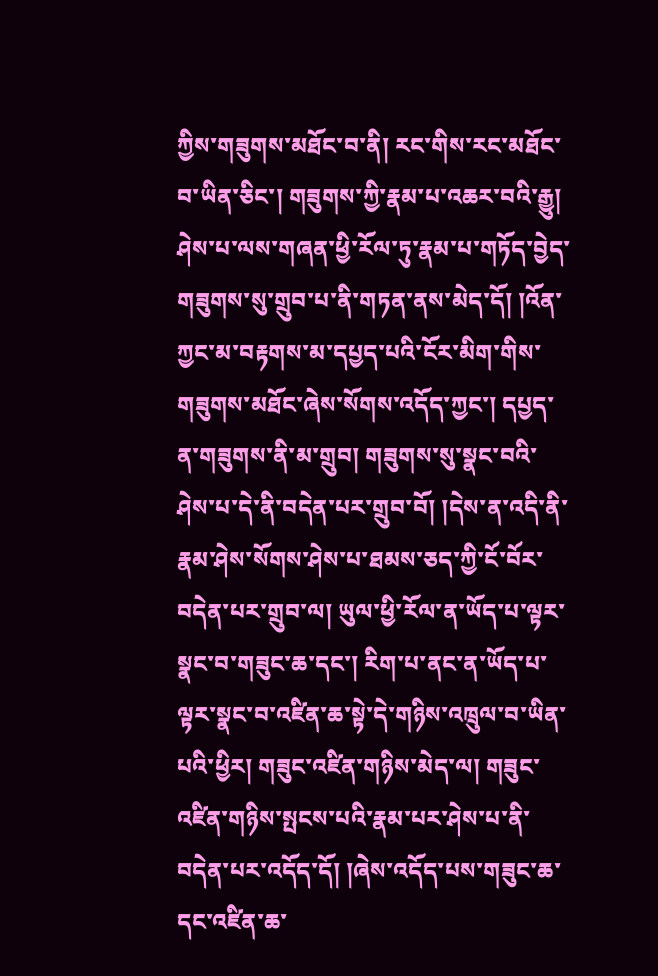ཀྱིས་གཟུགས་མཐོང་བ་ནི། རང་གིས་རང་མཐོང་བ་ཡིན་ཅིང་། གཟུགས་ཀྱི་རྣམ་པ་འཆར་བའི་རྒྱུ། ཤེས་པ་ལས་གཞན་ཕྱི་རོལ་ཏུ་རྣམ་པ་གཏོད་བྱེད་གཟུགས་སུ་གྲུབ་པ་ནི་གཏན་ནས་མེད་དོ། །འོན་ཀྱང་མ་བརྟགས་མ་དཔྱད་པའི་ངོར་མིག་གིས་གཟུགས་མཐོང་ཞེས་སོགས་འདོད་ཀྱང་། དཔྱད་ན་གཟུགས་ནི་མ་གྲུབ། གཟུགས་སུ་སྣང་བའི་ཤེས་པ་དེ་ནི་བདེན་པར་གྲུབ་བོ། །དེས་ན་འདི་ནི་རྣམ་ཤེས་སོགས་ཤེས་པ་ཐམས་ཅད་ཀྱི་ངོ་བོར་བདེན་པར་གྲུབ་ལ། ཡུལ་ཕྱི་རོལ་ན་ཡོད་པ་ལྟར་སྣང་བ་གཟུང་ཆ་དང་། རིག་པ་ནང་ན་ཡོད་པ་ལྟར་སྣང་བ་འཛིན་ཆ་སྟེ་དེ་གཉིས་འཁྲུལ་བ་ཡིན་པའི་ཕྱིར། གཟུང་འཛིན་གཉིས་མེད་ལ། གཟུང་འཛིན་གཉིས་སྤངས་པའི་རྣམ་པར་ཤེས་པ་ནི་བདེན་པར་འདོད་དོ། །ཞེས་འདོད་པས་གཟུང་ཆ་དང་འཛིན་ཆ་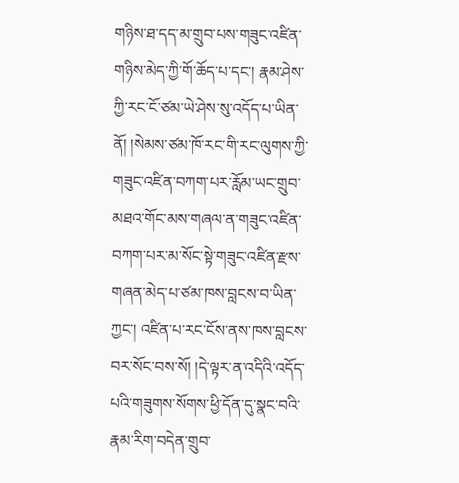གཉིས་ཐ་དད་མ་གྲུབ་པས་གཟུང་འཛིན་གཉིས་མེད་ཀྱི་གོ་ཆོད་པ་དང་། རྣམ་ཤེས་ཀྱི་རང་ངོ་ཙམ་ཡེ་ཤེས་སུ་འདོད་པ་ཡིན་ནོ། །སེམས་ཙམ་ཁོ་རང་གི་རང་ལུགས་ཀྱི་གཟུང་འཛིན་བཀག་པར་རློམ་ཡང་གྲུབ་མཐའ་གོང་མས་གཞལ་ན་གཟུང་འཛིན་བཀག་པར་མ་སོང་སྟེ་གཟུང་འཛིན་རྫས་གཞན་མེད་པ་ཙམ་ཁས་བླངས་བ་ཡིན་ཀྱང་། འཛིན་པ་རང་ངོས་ནས་ཁས་བླངས་བར་སོང་བས་སོ། །དེ་ལྟར་ན་འདིའི་འདོད་པའི་གཟུགས་སོགས་ཕྱི་དོན་དུ་སྣང་བའི་རྣམ་རིག་བདེན་གྲུབ་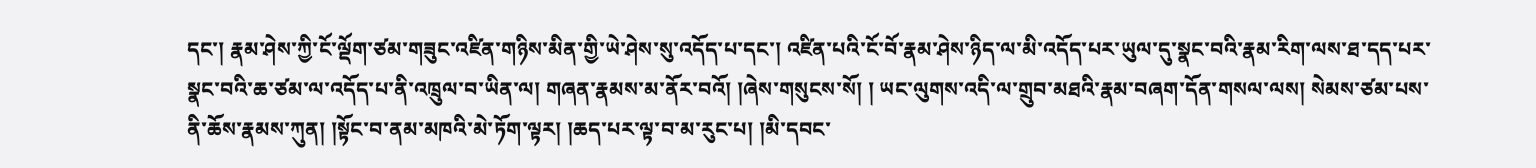དང་། རྣམ་ཤེས་ཀྱི་ངོ་ལྡོག་ཙམ་གཟུང་འཛིན་གཉིས་མིན་གྱི་ཡེ་ཤེས་སུ་འདོད་པ་དང་། འཛིན་པའི་ངོ་བོ་རྣམ་ཤེས་ཉིད་ལ་མི་འདོད་པར་ཡུལ་དུ་སྣང་བའི་རྣམ་རིག་ལས་ཐ་དད་པར་སྣང་བའི་ཆ་ཙམ་ལ་འདོད་པ་ནི་འཁྲུལ་བ་ཡིན་ལ། གཞན་རྣམས་མ་ནོར་བའོ། །ཞེས་གསུངས་སོ། ། ཡང་ལུགས་འདི་ལ་གྲུབ་མཐའི་རྣམ་བཞག་དོན་གསལ་ལས། སེམས་ཙམ་པས་ནི་ཆོས་རྣམས་ཀུན། །སྟོང་བ་ནམ་མཁའི་མེ་ཏོག་ལྟར། །ཆད་པར་ལྟ་བ་མ་རུང་པ། །མི་དབང་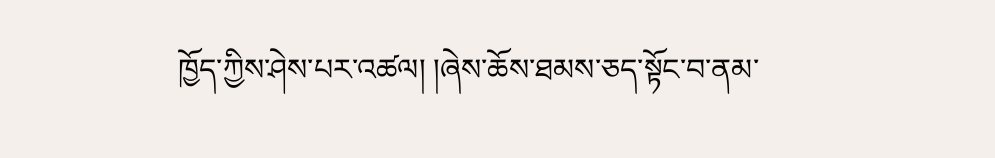ཁྱོད་ཀྱིས་ཤེས་པར་འཚལ། །ཞེས་ཆོས་ཐམས་ཅད་སྟོང་བ་ནམ་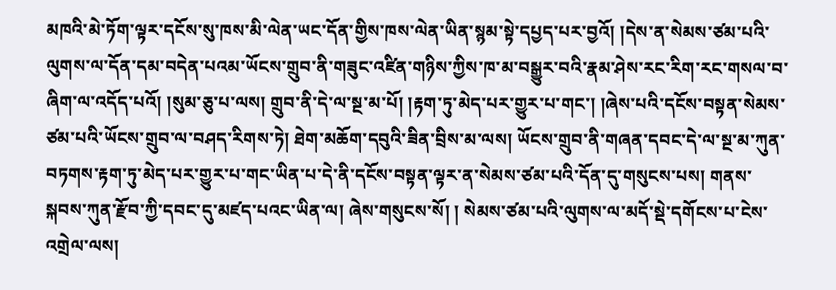མཁའི་མེ་ཏོག་ལྟར་དངོས་སུ་ཁས་མི་ལེན་ཡང་དོན་གྱིས་ཁས་ལེན་ཡིན་སྙམ་སྟེ་དཔྱད་པར་བྱའོ། །དེས་ན་སེམས་ཙམ་པའི་ལུགས་ལ་དོན་དམ་བདེན་པའམ་ཡོངས་གྲུབ་ནི་གཟུང་འཛིན་གཉིས་ཀྱིས་ཁ་མ་བསྒྱུར་བའི་རྣམ་ཤེས་རང་རིག་རང་གསལ་བ་ཞིག་ལ་འདོད་པའོ། །སུམ་ཅུ་པ་ལས། གྲུབ་ནི་དེ་ལ་སྔ་མ་པོ། །རྟག་ཏུ་མེད་པར་གྱུར་པ་གང་། །ཞེས་པའི་དངོས་བསྟན་སེམས་ཙམ་པའི་ཡོངས་གྲུབ་ལ་བཤད་རིགས་ཏེ། ཐེག་མཆོག་དབུའི་ཟིན་བྲིས་མ་ལས། ཡོངས་གྲུབ་ནི་གཞན་དབང་དེ་ལ་སྔ་མ་ཀུན་བཏགས་རྟག་ཏུ་མེད་པར་གྱུར་པ་གང་ཡིན་པ་དེ་ནི་དངོས་བསྟན་ལྟར་ན་སེམས་ཙམ་པའི་དོན་དུ་གསུངས་པས། གནས་སྐབས་ཀུན་རྫོབ་ཀྱི་དབང་དུ་མཛད་པའང་ཡིན་ལ། ཞེས་གསུངས་སོ། ། སེམས་ཙམ་པའི་ལུགས་ལ་མདོ་སྡེ་དགོངས་པ་ངེས་འགྲེལ་ལས།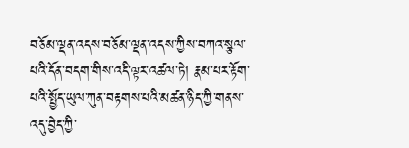བཅོམ་ལྡན་འདས་བཅོམ་ལྡན་འདས་ཀྱིས་བཀའ་སྩལ་པའི་དོན་བདག་གིས་འདི་ལྟར་འཚལ་ཏེ། རྣམ་པར་རྟོག་པའི་སྤྱོད་ཡུལ་ཀུན་བརྟགས་པའི་མཚན་ཉིད་ཀྱི་གནས་འདུ་བྱེད་ཀྱི་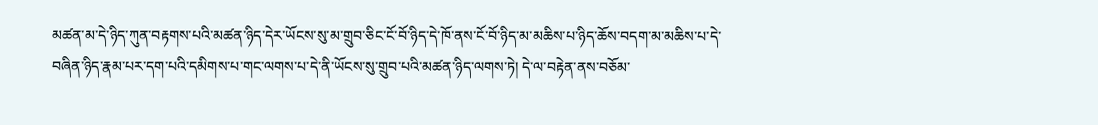མཚན་མ་དེ་ཉིད་ཀུན་བརྟགས་པའི་མཚན་ཉིད་དེར་ཡོངས་སུ་མ་གྲུབ་ཅིང་ངོ་བོ་ཉིད་དེ་ཁོ་ནས་ངོ་བོ་ཉིད་མ་མཆིས་པ་ཉིད་ཆོས་བདག་མ་མཆིས་པ་དེ་བཞིན་ཉིད་རྣམ་པར་དག་པའི་དམིགས་པ་གང་ལགས་པ་དེ་ནི་ཡོངས་སུ་གྲུབ་པའི་མཚན་ཉིད་ལགས་ཏེ། དེ་ལ་བརྟེན་ནས་བཅོམ་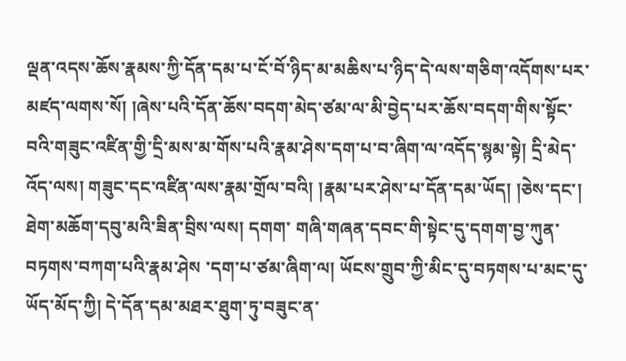ལྡན་འདས་ཆོས་རྣམས་ཀྱི་དོན་དམ་པ་ངོ་བོ་ཉིད་མ་མཆིས་པ་ཉིད་དེ་ལས་གཅིག་འདོགས་པར་མཛད་ལགས་སོ། །ཞེས་པའི་དོན་ཆོས་བདག་མེད་ཙམ་ལ་མི་བྱེད་པར་ཆོས་བདག་གིས་སྟོང་བའི་གཟུང་འཛིན་གྱི་དྲི་མས་མ་གོས་པའི་རྣམ་ཤེས་དག་པ་བ་ཞིག་ལ་འདོད་སྙམ་སྟེ། དྲི་མེད་འོད་ལས། གཟུང་དང་འཛིན་ལས་རྣམ་གྲོལ་བའི། །རྣམ་པར་ཤེས་པ་དོན་དམ་ཡོད། །ཅེས་དང་། ཐེག་མཆོག་དབུ་མའི་ཟིན་བྲིས་ལས། དགག་ གཞི་གཞན་དབང་གི་སྟེང་དུ་དགག་བྱ་ཀུན་བཏགས་བཀག་པའི་རྣམ་ཤེས ་དག་པ་ཙམ་ཞིག་ལ། ཡོངས་གྲུབ་ཀྱི་མིང་དུ་བཏགས་པ་མང་དུ་ཡོད་མོད་ཀྱི། དེ་དོན་དམ་མཐར་ཐུག་ཏུ་བཟུང་ན་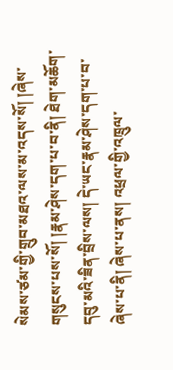སེམས་ཙམ་གྱི་གྲུབ་མཐའ་ལས་མ་འདས་སོ། །ཞེས་གསུངས་པས་སོ། །རྣམ་ཤེས་དག་པ་བ་ནི། ཐེག་མཆོག་དབུ་མའི་ཟིན་བྲིས་ལས། དེ་ཡང་རྣམ་ཤེས་དག་པ་བ་ཞེས་པ་ནི། ཞེས་པ་ནས། འཕྲལ་གྱི་འཁྲུལ་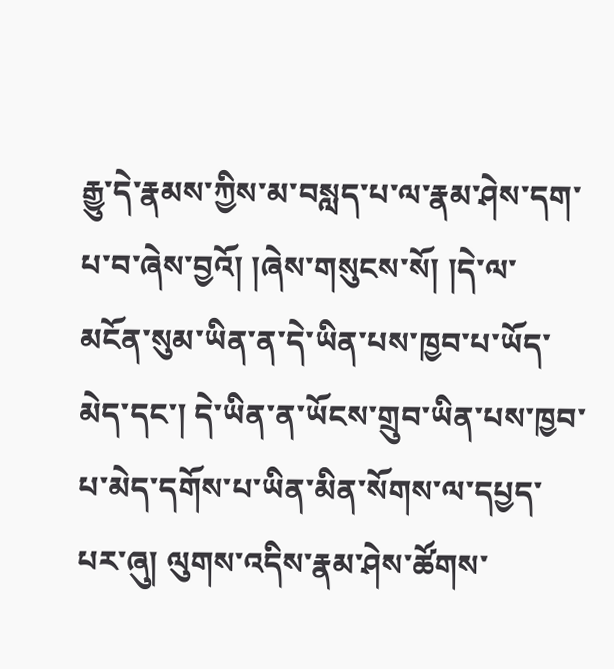རྒྱུ་དེ་རྣམས་ཀྱིས་མ་བསླད་པ་ལ་རྣམ་ཤེས་དག་པ་བ་ཞེས་བྱའོ། །ཞེས་གསུངས་སོ། །དེ་ལ་མངོན་སུམ་ཡིན་ན་དེ་ཡིན་པས་ཁྱབ་པ་ཡོད་མེད་དང་། དེ་ཡིན་ན་ཡོངས་གྲུབ་ཡིན་པས་ཁྱབ་པ་མེད་དགོས་པ་ཡིན་མིན་སོགས་ལ་དཔྱད་པར་ཞུ། ལུགས་འདིས་རྣམ་ཤེས་ཚོགས་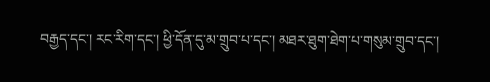བརྒྱད་དང་། རང་རིག་དང་། ཕྱི་དོན་དུ་མ་གྲུབ་པ་དང་། མཐར་ཐུག་ཐེག་པ་གསུམ་གྲུབ་དང་།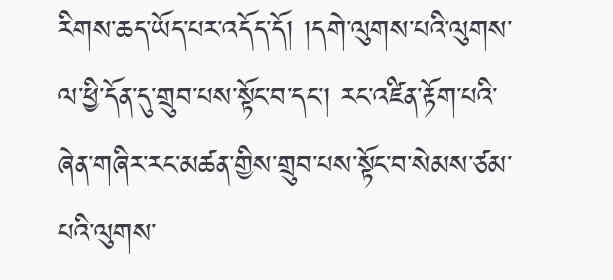རིགས་ཆད་ཡོད་པར་འདོད་དོ། །དགེ་ལུགས་པའི་ལུགས་ལ་ཕྱི་དོན་དུ་གྲུབ་པས་སྟོང་བ་དང་། རང་འཛིན་རྟོག་པའི་ཞེན་གཞིར་རང་མཚན་གྱིས་གྲུབ་པས་སྟོང་བ་སེམས་ཙམ་པའི་ལུགས་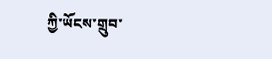ཀྱི་ཡོངས་གྲུབ་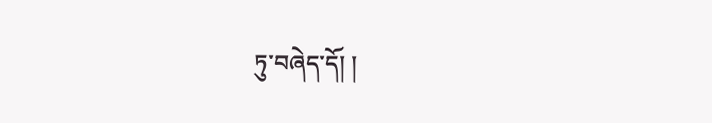ཏུ་བཞེད་དོ། །